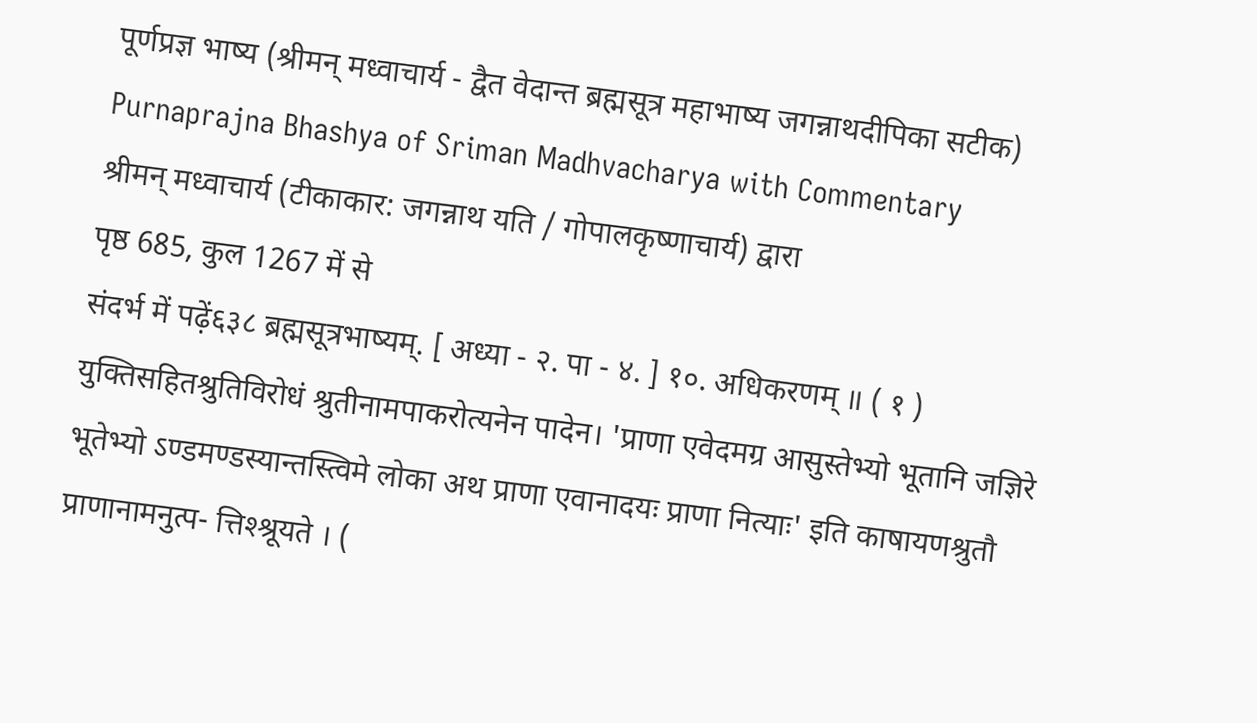पूर्णप्रज्ञ भाष्य (श्रीमन् मध्वाचार्य - द्वैत वेदान्त ब्रह्मसूत्र महाभाष्य जगन्नाथदीपिका सटीक)
Purnaprajna Bhashya of Sriman Madhvacharya with Commentary
श्रीमन् मध्वाचार्य (टीकाकार: जगन्नाथ यति / गोपालकृष्णाचार्य) द्वारा
पृष्ठ 685, कुल 1267 में से
संदर्भ में पढ़ें६३८ ब्रह्मसूत्रभाष्यम्. [ अध्या - २. पा - ४. ] १०. अधिकरणम् ॥ ( १ ) युक्तिसहितश्रुतिविरोधं श्रुतीनामपाकरोत्यनेन पादेन। 'प्राणा एवेदमग्र आसुस्तेभ्यो भूतानि जज्ञिरे भूतेभ्यो ऽण्डमण्डस्यान्तस्त्विमे लोका अथ प्राणा एवानादयः प्राणा नित्याः' इति काषायणश्रुतौ प्राणानामनुत्प- त्तिश्श्रूयते । (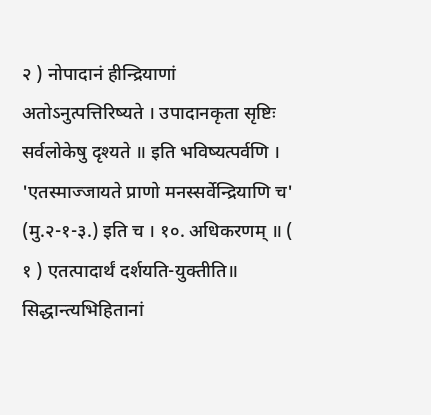२ ) नोपादानं हीन्द्रियाणां अतोऽनुत्पत्तिरिष्यते । उपादानकृता सृष्टिः सर्वलोकेषु दृश्यते ॥ इति भविष्यत्पर्वणि । 'एतस्माज्जायते प्राणो मनस्सर्वेन्द्रियाणि च' (मु.२-१-३.) इति च । १०. अधिकरणम् ॥ ( १ ) एतत्पादार्थं दर्शयति-युक्तीति॥ सिद्धान्त्यभिहितानां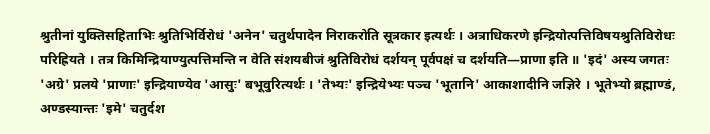श्रुतीनां युक्तिसहिताभिः श्रुतिभिर्विरोधं 'अनेन' चतुर्थपादेन निराकरोति सूत्रकार इत्यर्थः । अत्राधिकरणे इन्द्रियोत्पत्तिविषयश्रुतिविरोधः परिह्रियते । तत्र किमिन्द्रियाण्युत्पत्तिमन्ति न वेति संशयबीजं श्रुतिविरोधं दर्शयन् पूर्वपक्षं च दर्शयति—प्राणा इति ॥ 'इदं' अस्य जगतः 'अग्रे' प्रलये 'प्राणाः' इन्द्रियाण्येव 'आसुः' बभूवुरित्यर्थः । 'तेभ्यः' इन्द्रियेभ्यः पञ्च 'भूतानि' आकाशादीनि जज्ञिरे । भूतेभ्यो ब्रह्माण्डं, अण्डस्यान्तः 'इमे' चतुर्दश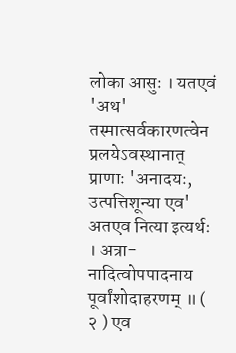लोका आसुः । यतएवं 'अथ' तस्मात्सर्वकारणत्वेन प्रलयेऽवस्थानात् प्राणाः 'अनादयः, उत्पत्तिशून्या एव' अतएव नित्या इत्यर्थः । अत्रा- नादित्वोपपादनाय पूर्वांशोदाहरणम् ॥ ( २ ) एव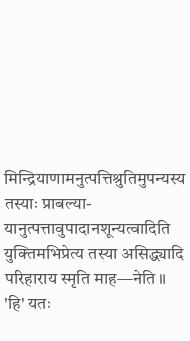मिन्द्रियाणामनुत्पत्तिश्रुतिमुपन्यस्य तस्याः प्राबल्या- यानुत्पत्तावुपादानशून्यत्वादिति युक्तिमभिप्रेत्य तस्या असिद्ध्यादि परिहाराय स्मृति माह—नेति ॥ 'हि' यतः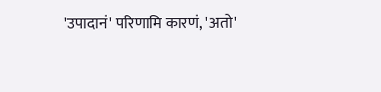'उपादानं' परिणामि कारणं, 'अतो'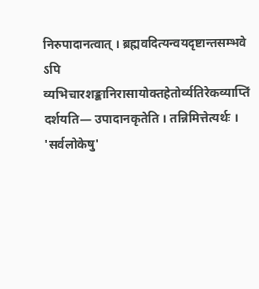निरुपादानत्वात् । ब्रह्मवदित्यन्वयदृष्टान्तसम्भवे ऽपि व्यभिचारशङ्कानिरासायोक्तहेतोर्व्यतिरेकव्याप्तिं दर्शयति— उपादानकृतेति । तन्निमित्तेत्यर्थः । 'सर्वलोकेषु'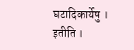घटादिकार्येषु । इतीति ।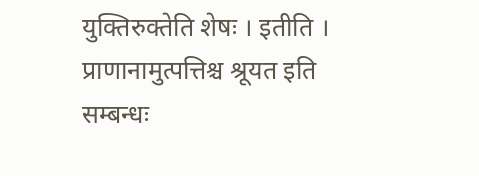युक्तिरुक्तेति शेषः । इतीति । प्राणानामुत्पत्तिश्च श्रूयत इति सम्बन्धः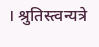। श्रुतिस्त्वन्यत्रे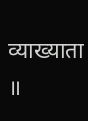व्याख्याता ॥